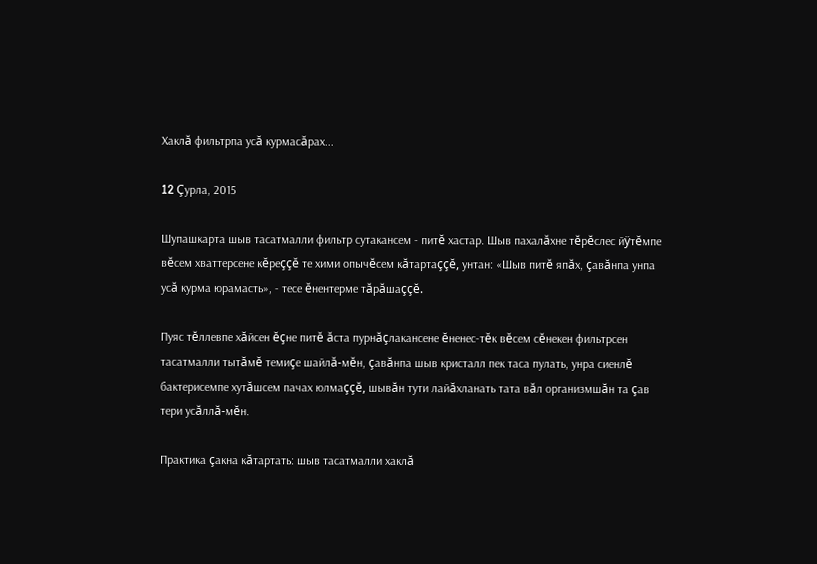Хаклă фильтрпа усă курмасăрах...

12 Çурла, 2015

Шупашкарта шыв тасатмалли фильтр сутакансем - питĕ хастар. Шыв пахалăхне тĕрĕслес йÿтĕмпе вĕсем хваттерсене кĕреççĕ те хими опычĕсем кăтартаççĕ, унтан: «Шыв питĕ япăх, çавăнпа унпа усă курма юрамасть», - тесе ĕнентерме тăрăшаççĕ.

Пуяс тĕллевпе хăйсен ĕçне питĕ ăста пурнăçлакансене ĕненес-тĕк вĕсем сĕнекен фильтрсен тасатмалли тытăмĕ темиçе шайлă-мĕн, çавăнпа шыв кристалл пек таса пулать, унра сиенлĕ бактерисемпе хутăшсем пачах юлмаççĕ, шывăн тути лайăхланать тата вăл организмшăн та çав тери усăллă-мĕн.

Практика çакна кăтартать: шыв тасатмалли хаклă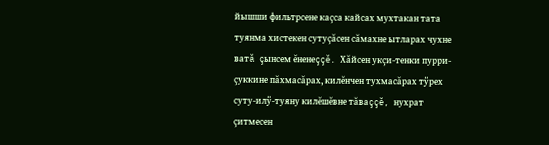йышши фильтрсене каçса кайсах мухтакан тата туянма хистекен сутуçăсен сăмахне ытларах чухне ватă çынсем ĕненеççĕ. Хăйсен укçи-тенки пурри-çуккине пăхмасăрах, килĕнчен тухмасăрах тÿрех суту-илÿ-туяну килĕшĕвне тăваççĕ, нухрат çитмесен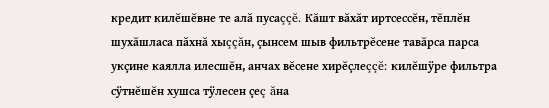кредит килĕшĕвне те алă пусаççĕ. Кăшт вăхăт иртсессĕн, тĕплĕн шухăшласа пăхнă хыççăн, çынсем шыв фильтрĕсене тавăрса парса укçине каялла илесшĕн, анчах вĕсене хирĕçлеççĕ: килĕшÿре фильтра сÿтнĕшĕн хушса тÿлесен çеç ăна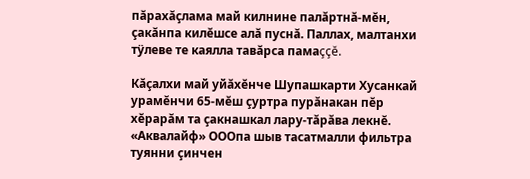пăрахăçлама май килнине палăртнă-мĕн, çакăнпа килĕшсе алă пуснă. Паллах, малтанхи тÿлеве те каялла тавăрса памаççĕ.

Кăçалхи май уйăхĕнче Шупашкарти Хусанкай урамĕнчи 65-мĕш çуртра пурăнакан пĕр хĕрарăм та çакнашкал лару-тăрăва лекнĕ. «Аквалайф» ОООпа шыв тасатмалли фильтра туянни çинчен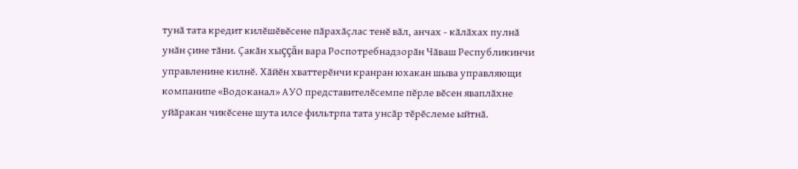тунă тата кредит килĕшĕвĕсене пăрахăçлас тенĕ вăл, анчах - кăлăхах пулнă унăн çине тăни. Çакăн хыççăн вара Роспотребнадзорăн Чăваш Республикинчи управленине килнĕ. Хăйĕн хваттерĕнчи кранран юхакан шыва управляющи компанипе «Водоканал» АУО представителĕсемпе пĕрле вĕсен яваплăхне уйăракан чикĕсене шута илсе фильтрпа тата унсăр тĕрĕслеме ыйтнă.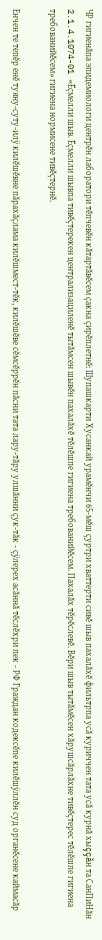ЧР гигиенăпа эпидемиологи центрĕн лаборатори тĕпчевĕн кăтартăвĕсем çакна çирĕплетнĕ: Шупашкарти Хусанкай урамĕнчи 65-мĕш çуртри хваттерти сивĕ шыв пахалăхĕ фильтрпа усă куриччен тата усă курнă хыççăн та СанПиНăн 2.1.4.1074-01 «Ĕçмелли шыв. Ĕçмелли шывпа тивĕçтерекен централизациленĕ тытăмсен шывĕн пахалăхĕ тĕлĕшпе гигиена требованийĕсем. Пахалăх тĕрĕслевĕ. Вĕри шыв тытăмĕсен хăрушсăрлăхне тивĕçтерес тĕлĕшпе гигиена требованийĕсем» гигиена нормисене тивĕçтернĕ.

Енчен те тепĕр енĕ туяну-суту-илÿ килĕшĕвне пăрахăçлама килĕшмест-тĕк, килĕшĕве сĕмсĕррĕн пăсни тата лару-тăру улшăнни çук-тăк - çÿлерех асăннă тĕслĕхри пек - РФ Граждан кодексĕпе килĕшÿллĕн суд органĕсене каймасăр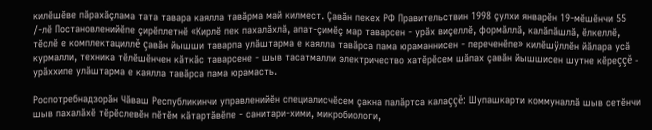килĕшĕве пăрахăçлама тата тавара каялла тавăрма май килмест. Çавăн пекех РФ Правительствин 1998 çулхи январĕн 19-мĕшĕнчи 55 /-лĕ Постановленийĕпе çирĕплетнĕ «Кирлĕ пек пахалăхлă, апат-çимĕç мар таварсен - урăх виçеллĕ, формăллă, калăпăшлă, ĕлкеллĕ, тĕслĕ е комплектациллĕ çавăн йышши таварпа улăштарма е каялла тавăрса пама юраманнисен - переченĕпе» килĕшÿллĕн йăлара усă курмалли, техника тĕлĕшĕнчен кăткăс таварсене - шыв тасатмалли электричество хатĕрĕсем шăпах çавăн йышшисен шутне кĕреççĕ - урăххипе улăштарма е каялла тавăрса пама юрамасть.

Роспотребнадзорăн Чăваш Республикинчи управленийĕн специалисчĕсем çакна палăртса калаççĕ: Шупашкарти коммуналлă шыв сетĕнчи шыв пахалăхĕ тĕрĕслевĕн пĕтĕм кăтартăвĕпе - санитари-хими, микробиологи,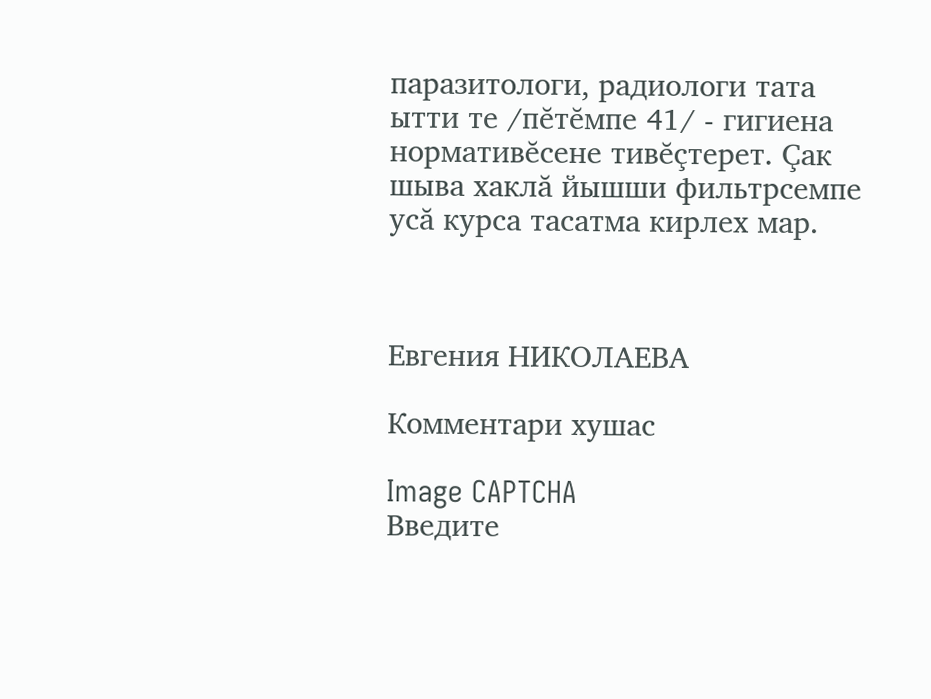паразитологи, радиологи тата ытти те /пĕтĕмпе 41/ - гигиена нормативĕсене тивĕçтерет. Çак шыва хаклă йышши фильтрсемпе усă курса тасатма кирлех мар.



Евгения НИКОЛАЕВА

Комментари хушас

Image CAPTCHA
Введите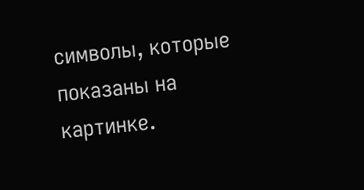символы, которые показаны на картинке.